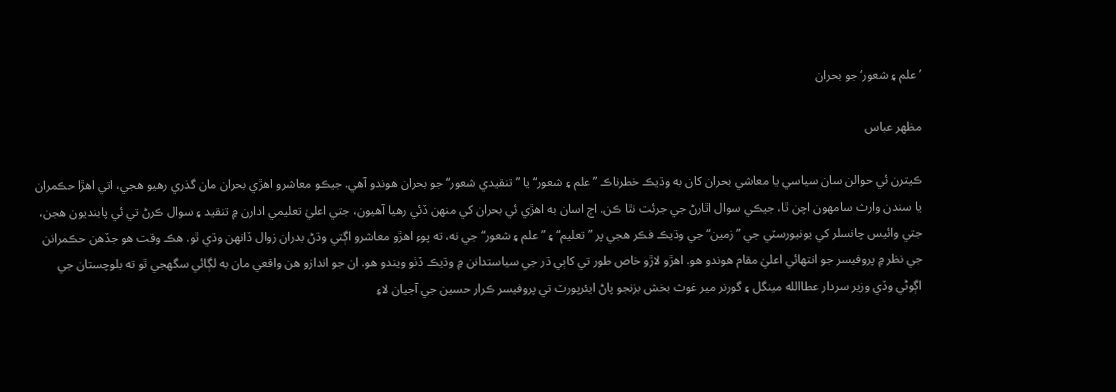’علم ۽ شعور‘ جو بحران

مظهر عباس

ڪيترن ئي حوالن سان سياسي يا معاشي بحران کان به وڌيڪ خطرناڪ ”علم ۽ شعور“ يا ”تنقيدي شعور“ جو بحران هوندو آهي. جيڪو معاشرو اهڙي بحران مان گذري رهيو هجي، اتي اهڙا حڪمران يا سندن وارث سامهون اچن ٿا، جيڪي سوال اٿارڻ جي جرئت نٿا ڪن. اڄ اسان به اهڙي ئي بحران کي منهن ڏئي رهيا آهيون، جتي اعليٰ تعليمي ادارن ۾ تنقيد ۽ سوال ڪرڻ تي ئي پابنديون هجن، جتي وائيس چانسلر کي يونيورسٽي جي ”زمين“ جي وڌيڪ فڪر هجي پر ”تعليم“ ۽ ”علم ۽ شعور“ جي نه، ته پوءِ اهڙو معاشرو اڳتي وڌڻ بدران زوال ڏانهن وڌي ٿو. هڪ وقت هو جڏهن حڪمرانن جي نظر ۾ پروفيسر جو انتهائي اعليٰ مقام هوندو هو. اهڙو لاڙو خاص طور تي کاٻي ڌر جي سياستدانن ۾ وڌيڪ ڏٺو ويندو هو. ان جو اندازو هن واقعي مان به لڳائي سگهجي ٿو ته بلوچستان جي اڳوڻي وڏي وزير سردار عطاالله مينگل ۽ گورنر مير غوث بخش بزنجو پاڻ ايئرپورٽ تي پروفيسر ڪرار حسين جي آجيان لاءِ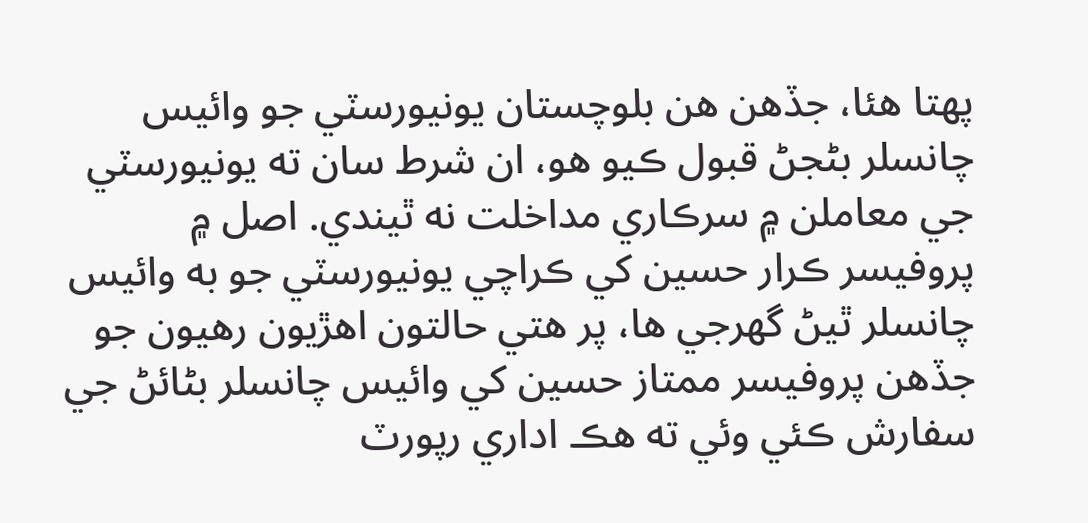پهتا هئا، جڏهن هن بلوچستان يونيورسٽي جو وائيس چانسلر بڻجڻ قبول ڪيو هو، ان شرط سان ته يونيورسٽي جي معاملن ۾ سرڪاري مداخلت نه ٿيندي. اصل ۾ پروفيسر ڪرار حسين کي ڪراچي يونيورسٽي جو به وائيس چانسلر ٿيڻ گهرجي ها، پر هتي حالتون اهڙيون رهيون جو جڏهن پروفيسر ممتاز حسين کي وائيس چانسلر بڻائڻ جي سفارش ڪئي وئي ته هڪ اداري رپورٽ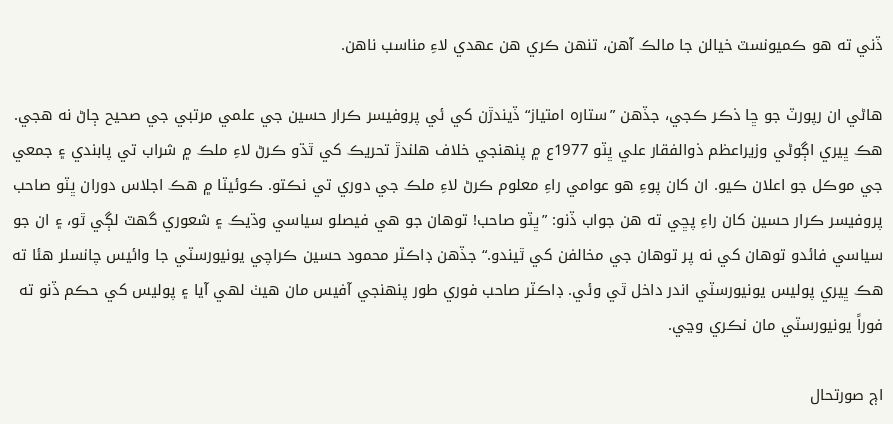ڏني ته هو ڪميونسٽ خيالن جا مالڪ آهن، تنهن ڪري هن عهدي لاءِ مناسب ناهن.

هاڻي ان رپورٽ جو ڇا ذڪر ڪجي، جڏهن ”ستاره امتياز“ ڏيندڙن کي ئي پروفيسر ڪرار حسين جي علمي مرتبي جي صحيح ڄاڻ نه هجي. هڪ ڀيري اڳوڻي وزيراعظم ذوالفقار علي ڀٽو 1977ع ۾ پنهنجي خلاف هلندڙ تحريڪ کي ٿڌو ڪرڻ لاءِ ملڪ ۾ شراب تي پابندي ۽ جمعي جي موڪل جو اعلان ڪيو. ان کان پوءِ هو عوامي راءِ معلوم ڪرڻ لاءِ ملڪ جي دوري تي نڪتو. ڪوئيٽا ۾ هڪ اجلاس دوران ڀٽو صاحب پروفيسر ڪرار حسين کان راءِ پڇي ته هن جواب ڏنو: ”ڀٽو صاحب! توهان جو هي فيصلو سياسي وڌيڪ ۽ شعوري گهٽ لڳي ٿو، ۽ ان جو سياسي فائدو توهان کي نه پر توهان جي مخالفن کي ٿيندو.“ جڏهن ڊاڪٽر محمود حسين ڪراچي يونيورسٽي جا وائيس چانسلر هئا ته هڪ ڀيري پوليس يونيورسٽي اندر داخل ٿي وئي. ڊاڪٽر صاحب فوري طور پنهنجي آفيس مان هيٺ لهي آيا ۽ پوليس کي حڪم ڏنو ته فوراً يونيورسٽي مان نڪري وڃي.

اڄ صورتحال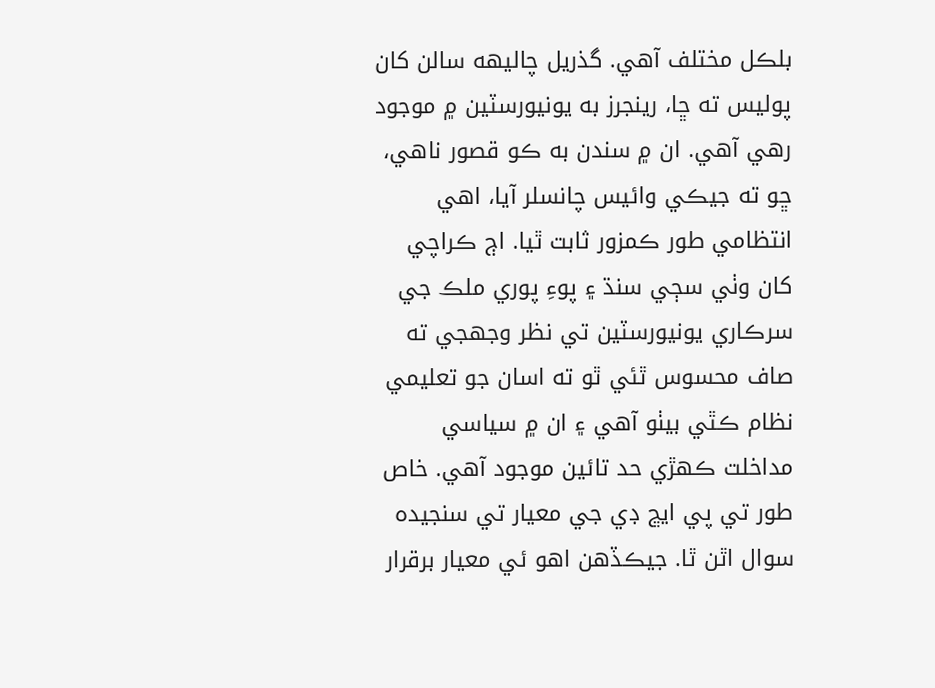بلڪل مختلف آهي. گذريل چاليهه سالن کان پوليس ته ڇا، رينجرز به يونيورسٽين ۾ موجود رهي آهي. ان ۾ سندن به ڪو قصور ناهي، ڇو ته جيڪي وائيس چانسلر آيا، اهي انتظامي طور ڪمزور ثابت ٿيا. اڄ ڪراچي کان وٺي سڄي سنڌ ۽ پوءِ پوري ملڪ جي سرڪاري يونيورسٽين تي نظر وجهجي ته صاف محسوس ٿئي ٿو ته اسان جو تعليمي نظام ڪٿي بيٺو آهي ۽ ان ۾ سياسي مداخلت ڪهڙي حد تائين موجود آهي. خاص طور تي پي ايڇ ڊي جي معيار تي سنجيده سوال اٿن ٿا. جيڪڏهن اهو ئي معيار برقرار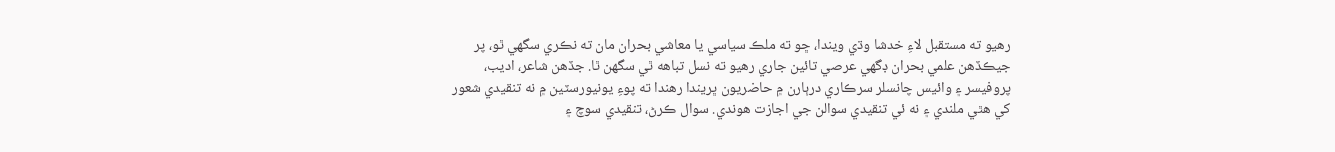رهيو ته مستقبل لاءِ خدشا وڌي ويندا، ڇو ته ملڪ سياسي يا معاشي بحران مان ته نڪري سگهي ٿو، پر جيڪڏهن علمي بحران ڊگهي عرصي تائين جاري رهيو ته نسل تباهه ٿي سگهن ٿا. جڏهن شاعر، اديب، پروفيسر ۽ وائيس چانسلر سرڪاري درٻارن ۾ حاضريون ڀريندا رهندا ته پوءِ يونيورسٽين ۾ نه تنقيدي شعور کي هٿي ملندي ۽ نه ئي تنقيدي سوالن جي اجازت هوندي. سوال ڪرڻ، تنقيدي سوچ ۽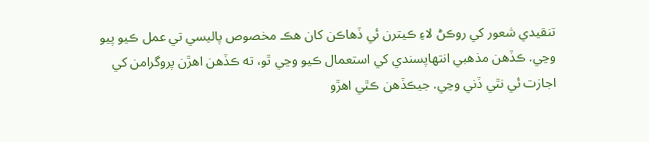تنقيدي شعور کي روڪڻ لاءِ ڪيترن ئي ڏهاڪن کان هڪ مخصوص پاليسي تي عمل ڪيو پيو وڃي. ڪڏهن مذهبي انتهاپسندي کي استعمال ڪيو وڃي ٿو، ته ڪڏهن اهڙن پروگرامن کي اجازت ئي نٿي ڏني وڃي. جيڪڏهن ڪٿي اهڙو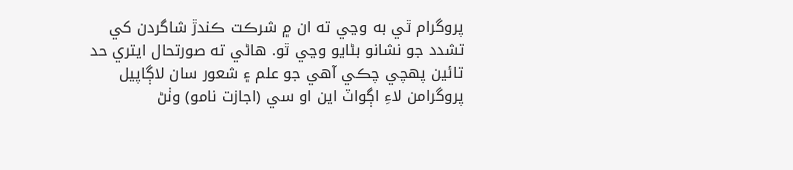پروگرام ٿي به وڃي ته ان ۾ شرڪت ڪندڙ شاگردن کي تشدد جو نشانو بڻايو وڃي ٿو. هاڻي ته صورتحال ايتري حد تائين پهچي چڪي آهي جو علم ۽ شعور سان لاڳاپيل پروگرامن لاءِ اڳواٽ اين او سي (اجازت نامو) وٺڻ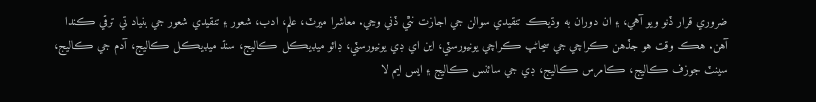ضروري قرار ڏنو ويو آهي، ۽ ان دوران به وڌيڪ تنقيدي سوالن جي اجازت نٿي ڏني وڃي. معاشرا ميرٽ، علم، ادب، شعور ۽ تنقيدي شعور جي بنياد تي ترقي ڪندا آهن. هڪ وقت هو جڏهن ڪراچي جي سڃاڻپ ڪراچي يونيورسٽي، اين اي ڊي يونيورسٽي، ڊائو ميڊيڪل ڪاليج، سنڌ ميڊيڪل ڪاليج، آدم جي ڪاليج، سينٽ جوزف ڪاليج، ڪامرس ڪاليج، ڊي جي سائنس ڪاليج ۽ ايس ايم لا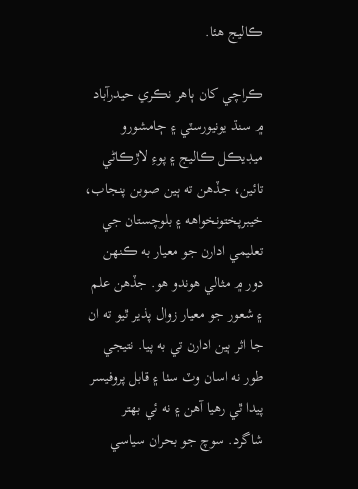ڪاليج هئا.

ڪراچي کان ٻاهر نڪري حيدرآباد ۾ سنڌ يونيورسٽي ۽ ڄامشورو ميڊيڪل ڪاليج ۽ پوءِ لاڙڪاڻي تائين، جڏهن ته ٻين صوبن پنجاب، خيبرپختونخواهه ۽ بلوچستان جي تعليمي ادارن جو معيار به ڪنهن دور ۾ مثالي هوندو هو. جڏهن علم ۽ شعور جو معيار زوال پذير ٿيو ته ان جا اثر ٻين ادارن تي به پيا. نتيجي طور نه اسان وٽ سٺا ۽ قابل پروفيسر پيدا ٿي رهيا آهن ۽ نه ئي بهتر شاگرد. سوچ جو بحران سياسي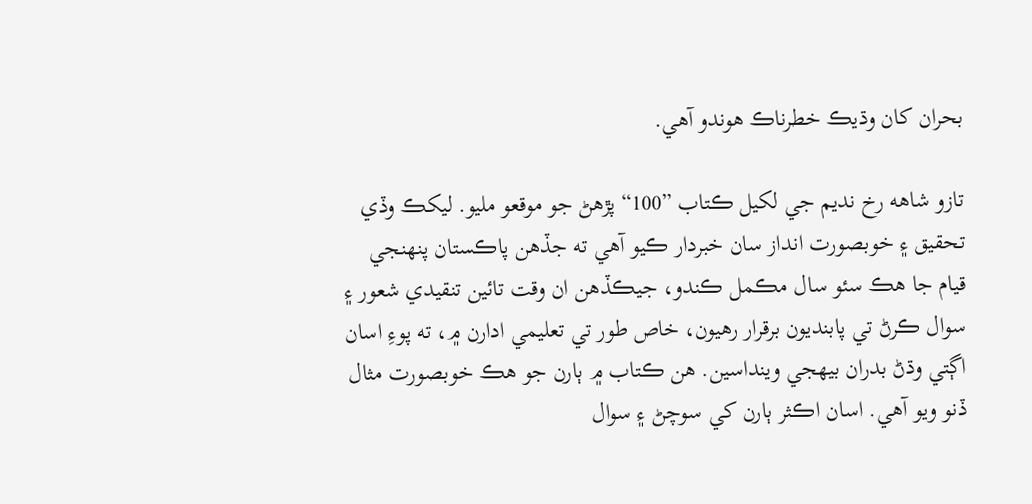بحران کان وڌيڪ خطرناڪ هوندو آهي.

تازو شاهه رخ نديم جي لکيل ڪتاب ”100“ پڙهڻ جو موقعو مليو. ليکڪ وڏي تحقيق ۽ خوبصورت انداز سان خبردار ڪيو آهي ته جڏهن پاڪستان پنهنجي قيام جا هڪ سئو سال مڪمل ڪندو، جيڪڏهن ان وقت تائين تنقيدي شعور ۽ سوال ڪرڻ تي پابنديون برقرار رهيون، خاص طور تي تعليمي ادارن ۾، ته پوءِ اسان اڳتي وڌڻ بدران بيهجي وينداسين. هن ڪتاب ۾ ٻارن جو هڪ خوبصورت مثال ڏنو ويو آهي. اسان اڪثر ٻارن کي سوچڻ ۽ سوال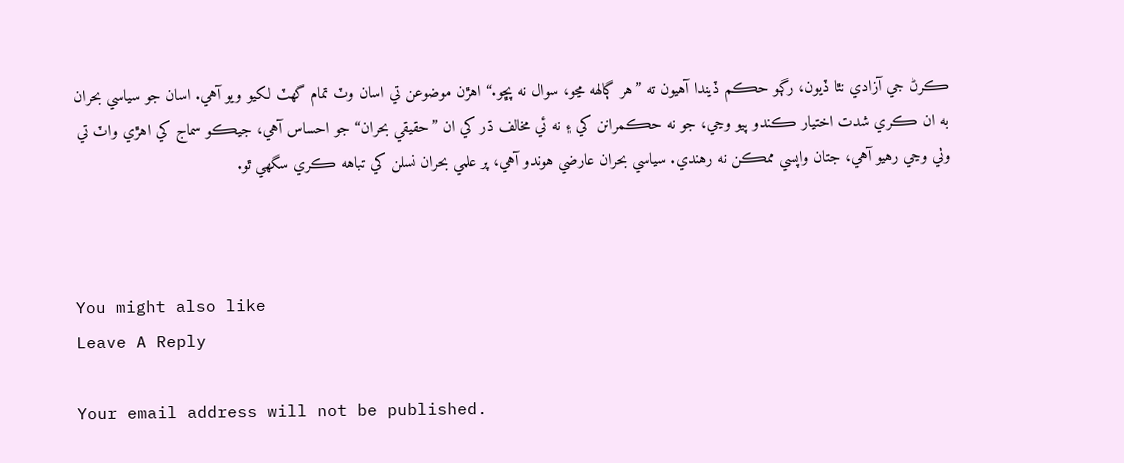ڪرڻ جي آزادي نٿا ڏيون، رڳو حڪم ڏيندا آهيون ته ”هر ڳالهه مڃو، سوال نه پڇو.“ اهڙن موضوعن تي اسان وٽ تمام گهٽ لکيو ويو آهي. اسان جو سياسي بحران به ان ڪري شدت اختيار ڪندو پيو وڃي، جو نه حڪمرانن کي ۽ نه ئي مخالف ڌر کي ان ”حقيقي بحران“ جو احساس آهي، جيڪو سماج کي اهڙي واٽ تي وٺي وڃي رهيو آهي، جتان واپسي ممڪن نه رهندي. سياسي بحران عارضي هوندو آهي، پر علمي بحران نسلن کي تباهه ڪري سگهي ٿو.



You might also like
Leave A Reply

Your email address will not be published.